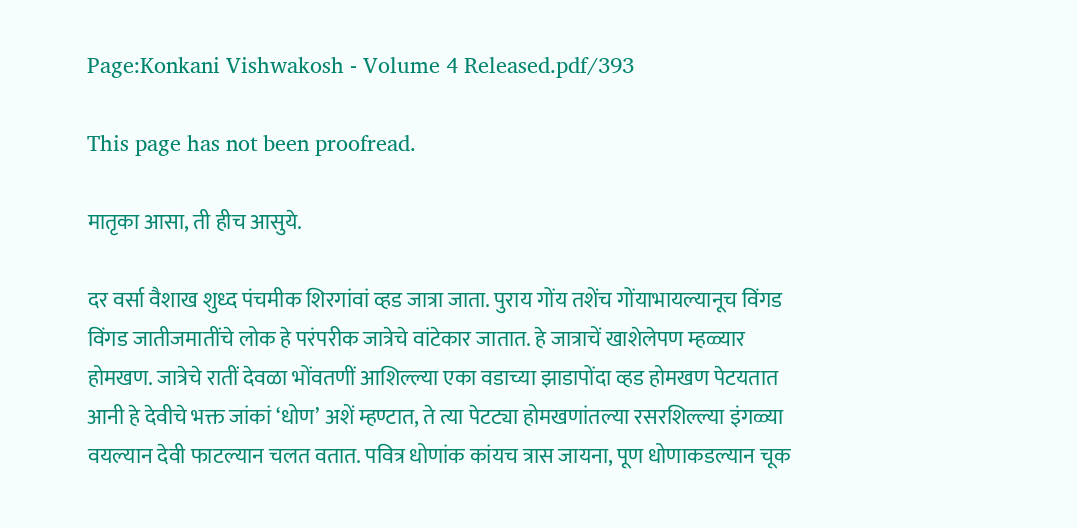Page:Konkani Vishwakosh - Volume 4 Released.pdf/393

This page has not been proofread.

मातृका आसा, ती हीच आसुये.

दर वर्सा वैशाख शुध्द पंचमीक शिरगांवां व्हड जात्रा जाता. पुराय गोंय तशेंच गोंयाभायल्यानूच विंगड विंगड जातीजमातींचे लोक हे परंपरीक जात्रेचे वांटेकार जातात. हे जात्राचें खाशेलेपण म्हळ्यार होमखण. जात्रेचे रातीं देवळा भोंवतणीं आशिल्ल्या एका वडाच्या झाडापोंदा व्हड होमखण पेटयतात आनी हे देवीचे भक्त जांकां ‘धोण’ अशें म्हण्टात, ते त्या पेटट्या होमखणांतल्या रसरशिल्ल्या इंगळ्या वयल्यान देवी फाटल्यान चलत वतात. पवित्र धोणांक कांयच त्रास जायना, पूण धोणाकडल्यान चूक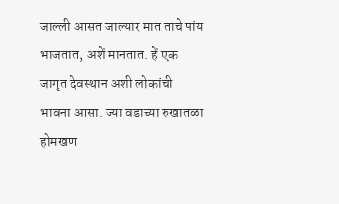जाल्ली आसत जाल्यार मात ताचे पांय भाजतात, अशें मानतात. हें एक जागृत देवस्थान अशी लोकांची भावना आसा. ज्या वडाच्या रुखातळा होमखण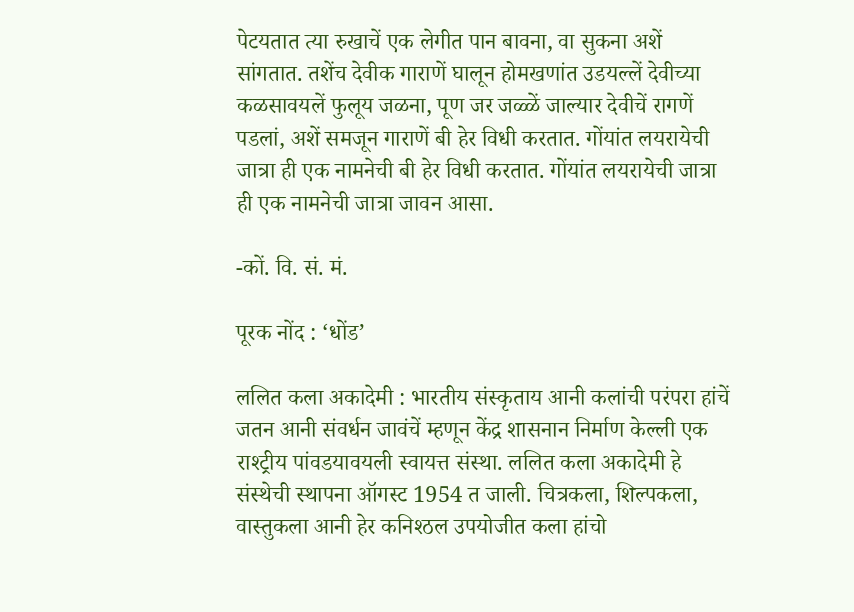पेटयतात त्या रुखाचें एक लेगीत पान बावना, वा सुकना अशें सांगतात. तशेंच देवीक गाराणें घालून होमखणांत उडयल्लें देवीच्या कळसावयलें फुलूय जळना, पूण जर जळ्ळें जाल्यार देवीचें रागणें पडलां, अशें समजून गाराणें बी हेर विधी करतात. गोंयांत लयरायेची जात्रा ही एक नामनेची बी हेर विधी करतात. गोंयांत लयरायेची जात्रा ही एक नामनेची जात्रा जावन आसा.

-कों. वि. सं. मं.

पूरक नोंद : ‘धोंड’

ललित कला अकादेमी : भारतीय संस्कृताय आनी कलांची परंपरा हांचें जतन आनी संवर्धन जावंचें म्हणून केंद्र शासनान निर्माण केल्ली एक राश्ट्रीय पांवडयावयली स्वायत्त संस्था. ललित कला अकादेमी हे संस्थेची स्थापना ऑगस्ट 1954 त जाली. चित्रकला, शिल्पकला, वास्तुकला आनी हेर कनिश्ठल उपयोजीत कला हांचो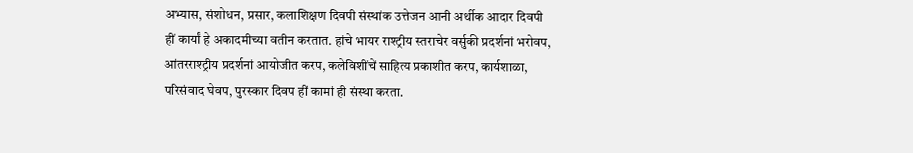अभ्यास, संशोधन, प्रसार, कलाशिक्षण दिवपी संस्थांक उत्तेजन आनी अर्थीक आदार दिवपी हीं कार्यां हे अकादमीच्या वतीन करतात. हांचे भायर राश्ट्रीय स्तराचेर वर्सुकी प्रदर्शनां भरोवप, आंतरराश्ट्रीय प्रदर्शनां आयोजीत करप, कलेविशींचें साहित्य प्रकाशीत करप, कार्यशाळा, परिसंवाद घेवप, पुरस्कार दिवप हीं कामां ही संस्था करता.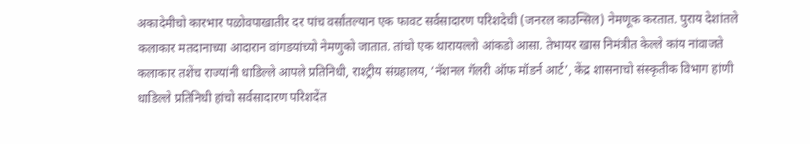अकादेमीचो कारभार पळोवपाखातीर दर पांच वर्सांतल्यान एक फावट सर्वसादारण परिशदेची (जनरल काउन्सिल) नेमणूक करतात. पुराय देशांतले कलाकार मतदानाच्या आदारान वांगडयांच्यो नेमणुको जातात. तांचो एक थारायल्लो आंकडो आसा. तेभायर खास निमंत्रीत केल्ले कांय नांवाजते कलाकार तशेंच राज्यांनी धाडिल्ले आपले प्रतिनिधी, राश्ट्रीय संग्रहालय, ‘नॅशनल गॅलरी ऑफ मॉडर्न आर्ट’, केंद्र शासनाचो संस्कृतीक विभाग हांणी धाडिल्ले प्रतिनिधी हांचो सर्वसादारण परिशदेंत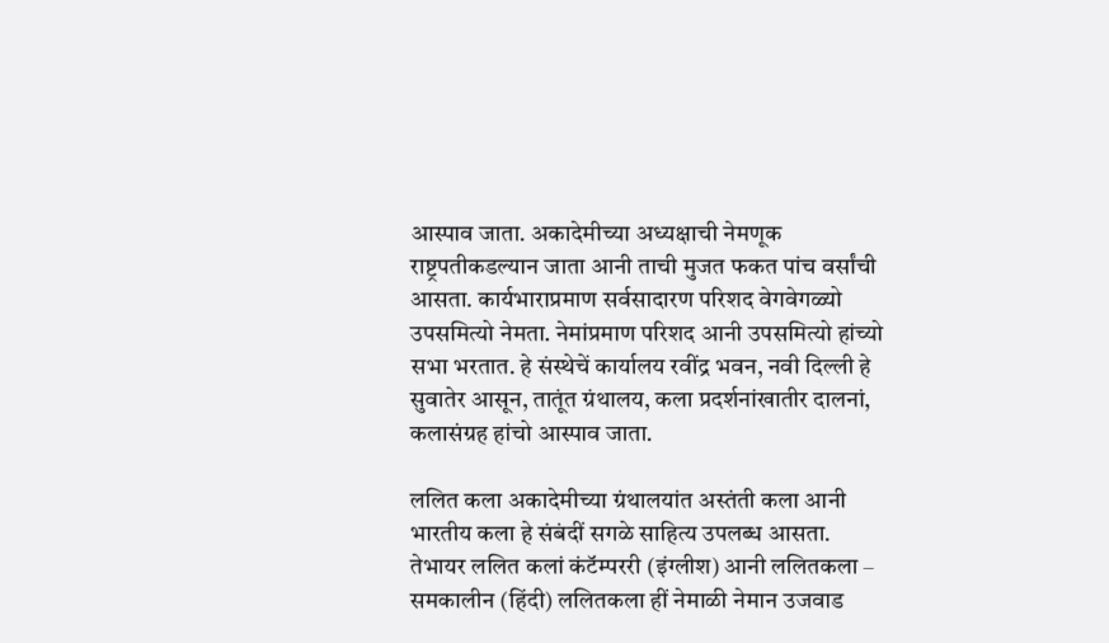आस्पाव जाता. अकादेमीच्या अध्यक्षाची नेमणूक राष्ट्रपतीकडल्यान जाता आनी ताची मुजत फकत पांच वर्सांची आसता. कार्यभाराप्रमाण सर्वसादारण परिशद वेगवेगळ्यो उपसमित्यो नेमता. नेमांप्रमाण परिशद आनी उपसमित्यो हांच्यो सभा भरतात. हे संस्थेचें कार्यालय रवींद्र भवन, नवी दिल्ली हे सुवातेर आसून, तातूंत ग्रंथालय, कला प्रदर्शनांखातीर दालनां, कलासंग्रह हांचो आस्पाव जाता.

ललित कला अकादेमीच्या ग्रंथालयांत अस्तंती कला आनी भारतीय कला हे संबंदीं सगळे साहित्य उपलब्ध आसता. तेभायर ललित कलां कंटॅम्पररी (इंग्लीश) आनी ललितकला – समकालीन (हिंदी) ललितकला हीं नेमाळी नेमान उजवाड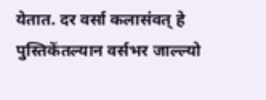येतात. दर वर्सा कलासंवत् हे पुस्तिकेंतल्यान वर्सभर जाल्ल्यो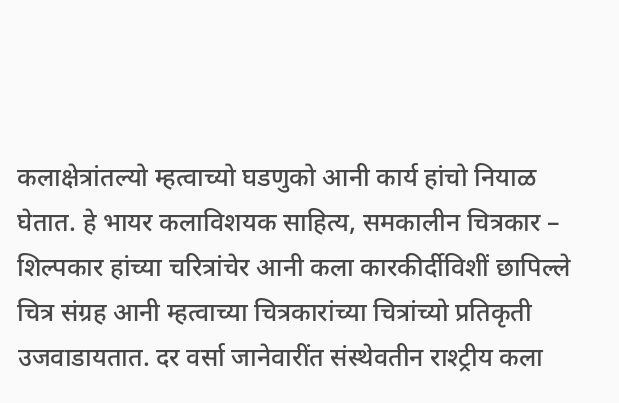कलाक्षेत्रांतल्यो म्हत्वाच्यो घडणुको आनी कार्य हांचो नियाळ घेतात. हे भायर कलाविशयक साहित्य, समकालीन चित्रकार – शिल्पकार हांच्या चरित्रांचेर आनी कला कारकीर्दीविशीं छापिल्ले चित्र संग्रह आनी म्हत्वाच्या चित्रकारांच्या चित्रांच्यो प्रतिकृती उजवाडायतात. दर वर्सा जानेवारींत संस्थेवतीन राश्ट्रीय कला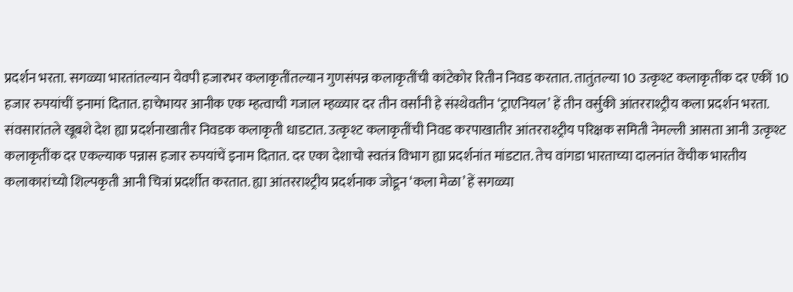प्रदर्शन भरता. सगळ्या भारतांतल्यान येवपी हजारभर कलाकृतींतल्यान गुणसंपन्न कलाकृतींची कांटेकोर रितीन निवड करतात. तातुंतल्या 10 उत्कृश्ट कलाकृतींक दर एकीं 10 हजार रुपयांचीं इनामां दितात. हाचेभायर आनीक एक म्हत्वाची गजाल म्हळ्यार दर तीन वर्सांनी हे संस्थेवतीन ‘ट्राएनियल’ हें तीन वर्सुकी आंतरराश्ट्रीय कला प्रदर्शन भरता. संवसारांतले खूबशे देश ह्या प्रदर्शनाखातीर निवडक कलाकृती धाडटात. उत्कृश्ट कलाकृतींची निवड करपाखातीर आंतरराश्ट्रीय परिक्षक समिती नेमल्ली आसता आनी उत्कृश्ट कलाकृतींक दर एकल्याक पन्नास हजार रुपयांचें इनाम दितात. दर एका देशाचो स्वतंत्र विभाग ह्या प्रदर्शनांत मांडटात. तेच वांगडा भारताच्या दालनांत वेंचीक भारतीय कलाकारांच्यो शिल्पकृती आनी चित्रां प्रदर्शीत करतात. ह्या आंतरराश्ट्रीय प्रदर्शनाक जोडून ‘कला मेळा’ हें सगळ्या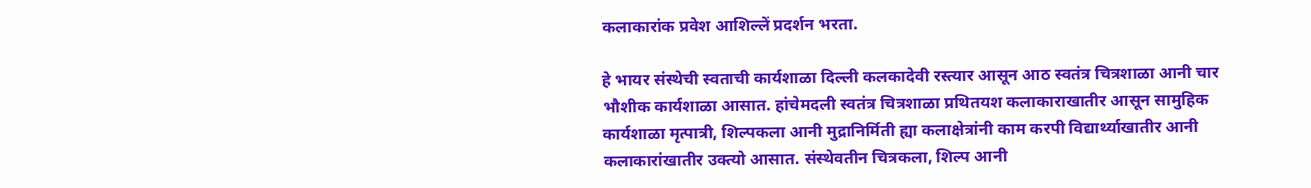कलाकारांक प्रवेश आशिल्लें प्रदर्शन भरता.

हे भायर संस्थेची स्वताची कार्यशाळा दिल्ली कलकादेवी रस्त्यार आसून आठ स्वतंत्र चित्रशाळा आनी चार भौशीक कार्यशाळा आसात. हांचेमदली स्वतंत्र चित्रशाळा प्रथितयश कलाकाराखातीर आसून सामुहिक कार्यशाळा मृत्पात्री, शिल्पकला आनी मुद्रानिर्मिती ह्या कलाक्षेत्रांनी काम करपी विद्यार्थ्याखातीर आनी कलाकारांखातीर उक्त्यो आसात. संस्थेवतीन चित्रकला, शिल्प आनी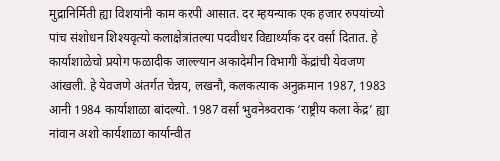मुद्रानिर्मिती ह्या विशयांनी काम करपी आसात. दर म्हयन्याक एक हजार रुपयांच्यो पांच संशोधन शिश्यवृत्यो कलाक्षेत्रांतल्या पदवीधर विद्यार्थ्यांक दर वर्सा दितात. हे कार्याशाळेचो प्रयोग फळादीक जाल्ल्यान अकादेमीन विभागी केंद्रांची येवजण आंखली. हे येवजणे अंतर्गत चेन्नय, लखनौ, कलकत्याक अनुक्रमान 1987, 1983 आनी 1984 कार्याशाळा बांदल्यो. 1987 वर्सा भुवनेश्र्वराक ‘राष्ट्रीय कला केंद्र’ ह्या नांवान अशो कार्यशाळा कार्यान्वीत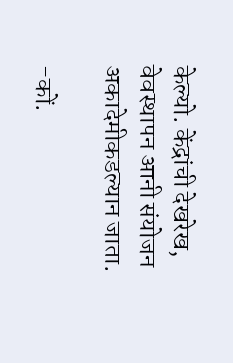केल्यो. केंद्रांची देखरेख, वेवस्थापन आनी संयोजन अकादेमीकडल्यान जाता.

-कों.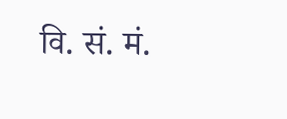वि. सं. मं.